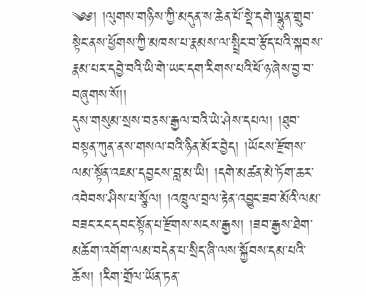༄༅། །ལུགས་གཉིས་ཀྱི་མདུན་ས་ཆེན་པོ་སྡེ་དགེ་ལྷུན་གྲུབ་སྟེང་ནས་ཕྱོགས་ཀྱི་མཁས་པ་རྣམས་ལ་སྤྲིང་བ་རྩོད་པའི་སྐབས་རྣམ་པར་དབྱེ་བའི་ཡི་གེ་ཡང་དག་རིགས་པའི་ཕོ་ཉ་ཞེས་བྱ་བ་བཞུགས་སོ།།
དུས་གསུམ་སྲས་བཅས་རྒྱལ་བའི་ཡེ་ཤེས་དཔལ། །ཐུབ་བསྟན་ཀུན་ནས་གསལ་བའི་ཉིན་མོར་བྱེད། །ཡོངས་རྫོགས་ལམ་སྟོན་འཇམ་དབྱངས་བླ་མ་ཡི། །དགེ་མཚན་མེ་ཏོག་ཆར་འབེབས་ཤིས་པ་སྩོལ། །འཁྲུལ་བྲལ་རྟེན་འབྱུང་ཟབ་མོའི་ལམ་བཟང་རང་དབང་སྟོན་པ་རྫོགས་སངས་རྒྱས། །ཟབ་རྒྱས་ཐེག་མཆོག་འགོག་ལམ་བདེན་པ་སྲིད་ཞི་ལས་སྐྱོབས་དམ་པའི་ཆོས། །རིག་གྲོལ་ཡོན་ཏན་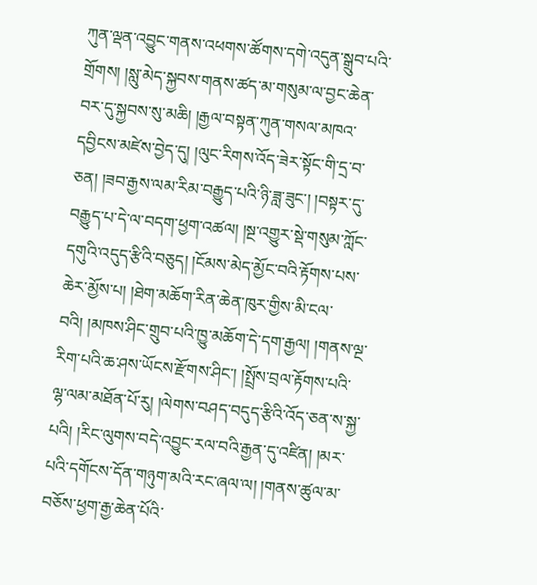ཀུན་ལྡན་འབྱུང་གནས་འཕགས་ཚོགས་དགེ་འདུན་སྒྲུབ་པའི་གྲོགས། །སླུ་མེད་སྐྱབས་གནས་ཚད་མ་གསུམ་ལ་བྱང་ཆེན་བར་དུ་སྐྱབས་སུ་མཆི། །རྒྱལ་བསྟན་ཀུན་གསལ་མཁའ་དབྱིངས་མཛེས་བྱེད་དུ། །ལུང་རིགས་འོད་ཟེར་སྟོང་གི་དྲ་བ་ཅན། །ཟབ་རྒྱས་ལམ་རིམ་བརྒྱུད་པའི་ཉི་ཟླ་ཟུང་། །བསྟར་དུ་བརྒྱུད་པ་དེ་ལ་བདག་ཕྱག་འཚལ། །སྔ་འགྱུར་སྡེ་གསུམ་ཀློང་དགུའི་འདུད་རྩིའི་བཅུད། །ངོམས་མེད་མྱོང་བའི་རྟོགས་པས་ཆེར་མྱོས་པ། །ཐེག་མཆོག་རིན་ཆེན་ཁུར་གྱིས་མི་ངལ་བའི། །མཁས་ཤིང་གྲུབ་པའི་ཁྱུ་མཆོག་དེ་དག་རྒྱལ། །གནས་ལྔ་རིག་པའི་ཆ་ཤས་ཡོངས་རྫོགས་ཤིང་། །སྤྲོས་བྲལ་རྟོགས་པའི་ལྷ་ལམ་མཐོན་པོ་རུ། །ལེགས་བཤད་བདུད་རྩིའི་འོད་ཅན་ས་སྐྱ་པའི། །རིང་ལུགས་བདེ་འབྱུང་རལ་བའི་རྒྱན་དུ་འཛིན། །མར་པའི་དགོངས་དོན་གཉུག་མའི་རང་ཞལ་ལ། །གནས་ཚུལ་མ་བཅོས་ཕྱག་རྒྱ་ཆེན་པོའི་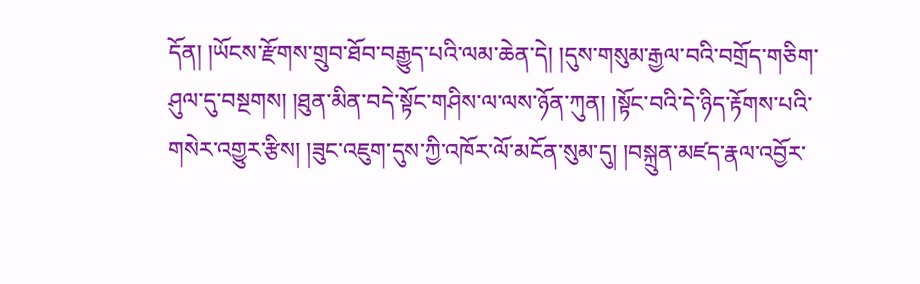དོན། །ཡོངས་རྫོགས་གྲུབ་ཐོབ་བརྒྱུད་པའི་ལམ་ཆེན་དེ། །དུས་གསུམ་རྒྱལ་བའི་བགྲོད་གཅིག་ཤུལ་དུ་བསྔགས། །ཐུན་མིན་བདེ་སྟོང་གཤིས་ལ་ལས་ཉོན་ཀུན། །སྟོང་བའི་དེ་ཉིད་རྟོགས་པའི་གསེར་འགྱུར་རྩིས། །ཟུང་འཇུག་དུས་ཀྱི་འཁོར་ལོ་མངོན་སུམ་དུ། །བསྐྲུན་མཛད་རྣལ་འབྱོར་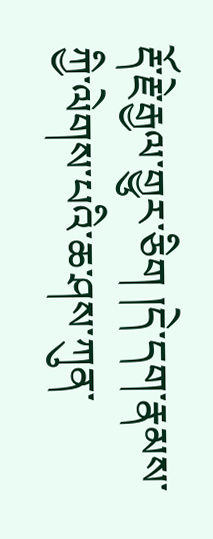རྡོ་རྗེ་རྒྱལ་གྱུར་ཅིག །དེ་དག་རྣམས་ཀྱི་ལེགས་པའི་ཆ་ཤས་ཀུན་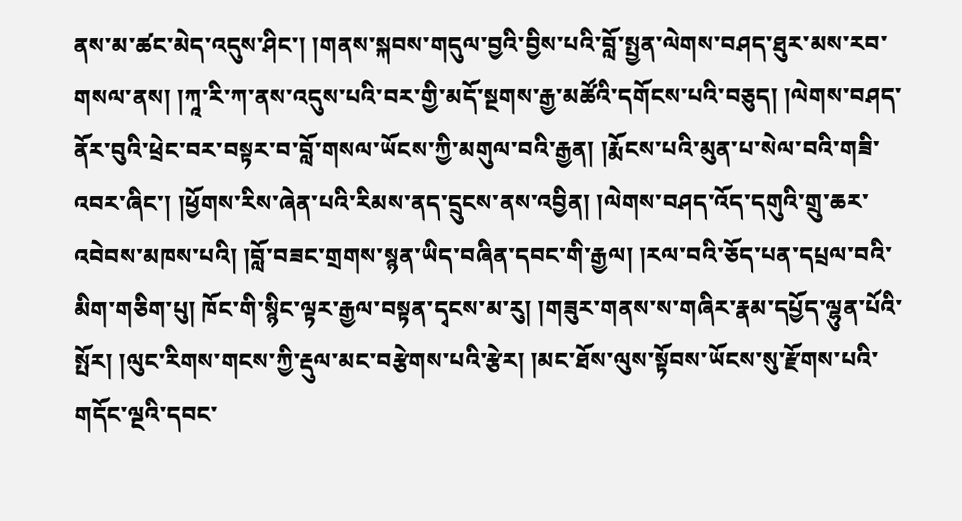ནས་མ་ཚང་མེད་འདུས་ཤིང་། །གནས་སྐབས་གདུལ་བྱའི་བྱིས་པའི་བློ་སྤྱན་ལེགས་བཤད་ཐུར་མས་རབ་གསལ་ནས། །ཀཱ་རི་ཀ་ནས་འདུས་པའི་བར་གྱི་མདོ་སྔགས་རྒྱ་མཚོའི་དགོངས་པའི་བཅུད། །ལེགས་བཤད་ནོར་བུའི་ཕྲེང་བར་བསྟར་བ་བློ་གསལ་ཡོངས་ཀྱི་མགུལ་བའི་རྒྱན། །རྨོངས་པའི་མུན་པ་སེལ་བའི་གཟི་འབར་ཞིང་། །ཕྱོགས་རིས་ཞེན་པའི་རིམས་ནད་དྲུངས་ནས་འབྱིན། །ལེགས་བཤད་འོད་དགུའི་གྲུ་ཆར་འབེབས་མཁས་པའི། །བློ་བཟང་གྲགས་སྙན་ཡིད་བཞིན་དབང་གི་རྒྱལ། །རལ་བའི་ཅོད་པན་དཔྲལ་བའི་མིག་གཅིག་པུ། ཁོང་གི་སྙིང་ལྟར་རྒྱལ་བསྟན་དྭངས་མ་རུ། །གཟུར་གནས་ས་གཞིར་རྣམ་དཔྱོད་ལྷུན་པོའི་སྤོར། །ལུང་རིགས་གངས་ཀྱི་རྡུལ་མང་བརྩེགས་པའི་རྩེར། །མང་ཐོས་ལུས་སྟོབས་ཡོངས་སུ་རྫོགས་པའི་གདོང་ལྔའི་དབང་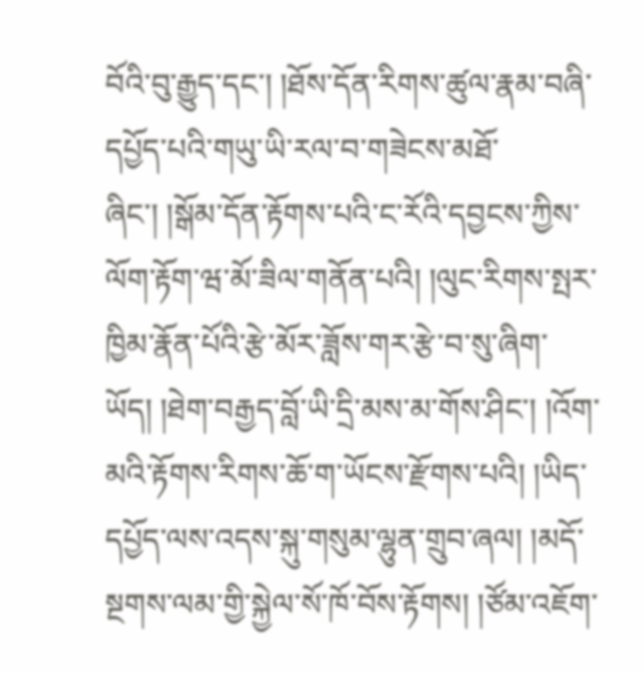བོའི་བུ་རྒྱུད་དང་། །ཐོས་དོན་རིགས་ཚུལ་རྣམ་བཞི་དཔྱོད་པའི་གཡུ་ཡི་རལ་བ་གཟེངས་མཐོ་ཞིང་། །སྒོམ་དོན་རྟོགས་པའི་ང་རོའི་དབྱངས་ཀྱིས་ལོག་རྟོག་ཝ་མོ་ཟིལ་གནོན་པའི། །ལུང་རིགས་སྤར་ཁྱིམ་རྣོན་པོའི་རྩེ་མོར་ཟློས་གར་རྩེ་བ་སུ་ཞིག་ཡོད། །ཐེག་བརྒྱད་བློ་ཡི་དྲི་མས་མ་གོས་ཤིང་། །འོག་མའི་རྟོགས་རིགས་ཆོ་ག་ཡོངས་རྫོགས་པའི། །ཡིད་དཔྱོད་ལས་འདས་སྐུ་གསུམ་ལྷུན་གྲུབ་ཞལ། །མདོ་སྔགས་ལམ་གྱི་སྐྱེལ་སོ་ཁོ་བོས་རྟོགས། །ཙོམ་འཇོག་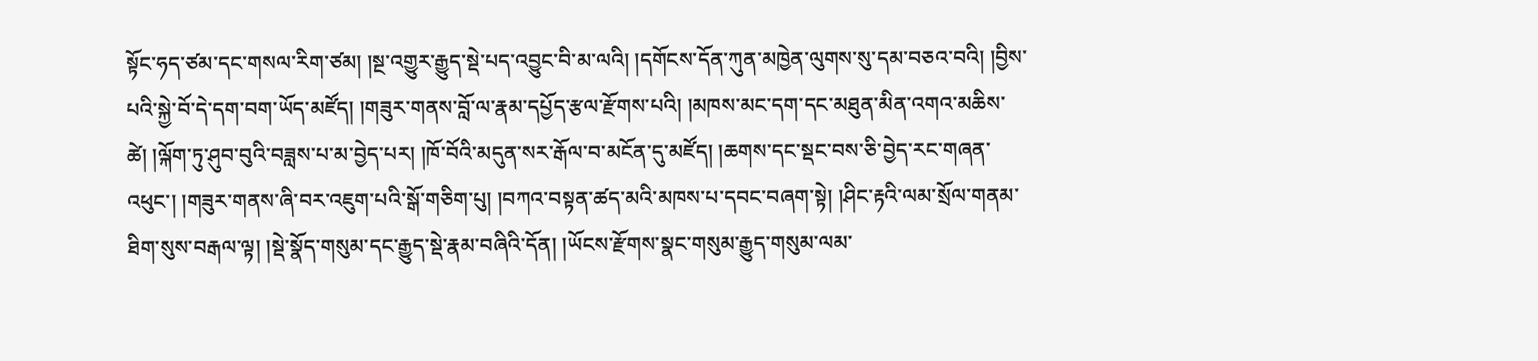སྟོང་ཧད་ཙམ་དང་གསལ་རིག་ཙམ། །སྔ་འགྱུར་རྒྱུད་སྡེ་པད་འབྱུང་བི་མ་ལའི། །དགོངས་དོན་ཀུན་མཁྱེན་ལུགས་སུ་དམ་བཅའ་བའི། །བྱིས་པའི་སྐྱེ་བོ་དེ་དག་བག་ཡོད་མཛོད། །གཟུར་གནས་བློ་ལ་རྣམ་དཔྱོད་རྩལ་རྫོགས་པའི། །མཁས་མང་དག་དང་མཐུན་མིན་འགའ་མཆིས་ཚེ། །ལྐོག་ཏུ་ཤུབ་བུའི་བཟླས་པ་མ་བྱེད་པར། །ཁོ་བོའི་མདུན་སར་རྒོལ་བ་མངོན་དུ་མཛོད། །ཆགས་དང་སྡང་བས་ཅི་བྱེད་རང་གཞན་འཕུང་། །གཟུར་གནས་ཞི་བར་འཇུག་པའི་སྒོ་གཅིག་པུ། །བཀའ་བསྟན་ཚད་མའི་མཁས་པ་དབང་བཞག་སྟེ། །ཤིང་རྟའི་ལམ་སྲོལ་གནམ་ཐིག་སུས་བརྒལ་ལྟ། །སྡེ་སྣོད་གསུམ་དང་རྒྱུད་སྡེ་རྣམ་བཞིའི་དོན། །ཡོངས་རྫོགས་སྣང་གསུམ་རྒྱུད་གསུམ་ལམ་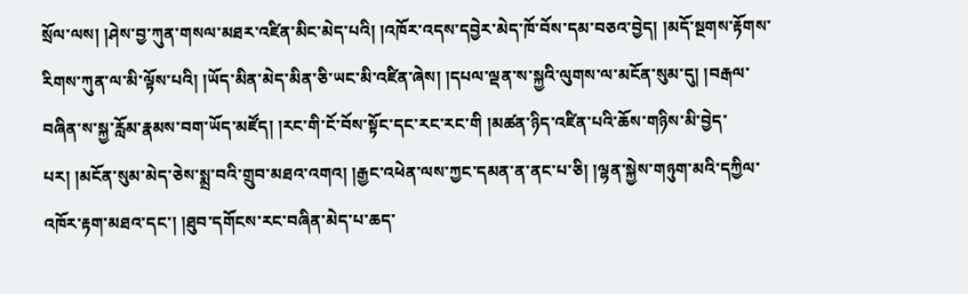སྲོལ་ལས། །ཤེས་བྱ་ཀུན་གསལ་མཐར་འཛིན་མིང་མེད་པའི། །འཁོར་འདས་དབྱེར་མེད་ཁོ་བོས་དམ་བཅའ་བྱེད། །མདོ་སྔགས་རྟོགས་རིགས་ཀུན་ལ་མི་ལྟོས་པའི། །ཡོད་མིན་མེད་མིན་ཅི་ཡང་མི་འཛིན་ཞེས། །དཔལ་ལྡན་ས་སྐྱའི་ལུགས་ལ་མངོན་སུམ་དུ། །བརྒལ་བཞིན་ས་སྐྱ་རློམ་རྣམས་བག་ཡོད་མཛོད། །རང་གི་ངོ་བོས་སྟོང་དང་རང་རང་གི །མཚན་ཉིད་འཛིན་པའི་ཆོས་གཉིས་མི་བྱེད་པར། །མངོན་སུམ་མེད་ཅེས་སྨྲ་བའི་གྲུབ་མཐའ་འགའ། །རྒྱང་འཕེན་ལས་ཀྱང་དམན་ན་ནང་པ་ཅི། །ལྷན་སྐྱེས་གཉུག་མའི་དཀྱིལ་འཁོར་རྟག་མཐའ་དང་། །ཐུབ་དགོངས་རང་བཞིན་མེད་པ་ཆད་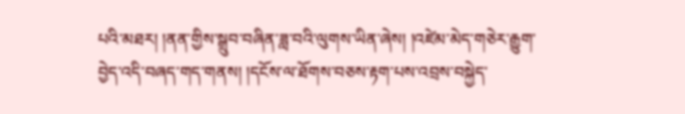པའི་མཐར། །ནན་གྱིས་སྒྲུབ་བཞིན་ཟླ་བའི་ལུགས་ཡིན་ཞེས། །འཛེམ་མེད་གཅེར་རྒྱུག་བྱེད་འདི་བཞད་གད་གནས། །དངོས་ལ་ཐོགས་བཅས་རྟག་པས་འབྲས་བསྐྱེད་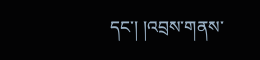དང་། །འབྲས་གནས་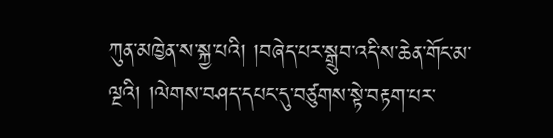ཀུན་མཁྱེན་ས་སྐྱ་པའི། །བཞེད་པར་སྒྲུབ་འདི་ས་ཆེན་གོང་མ་ལྔའི། །ལེགས་བཤད་དཔང་དུ་བཙུགས་སྟེ་བརྟག་པར་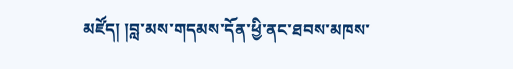མཛོད། །བླ་མས་གདམས་དོན་ཕྱི་ནང་ཐབས་མཁས་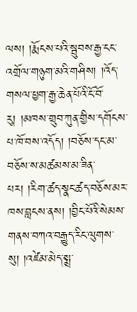ལས། །རྨོངས་པའི་སྦུབས་རྒྱ་ངང་འགྲོལ་གཉུག་མའི་གཤིས། །འོད་གསལ་ཕྱག་རྒྱ་ཆེན་པོའི་ངོ་བོ་རུ། །མཁས་གྲུབ་ཀུན་གྱིས་དགོངས་པ་ཁོ་བས་འདོད། །བཅོས་དང་མ་བཅོས་ས་མཚམས་མ་ཟིན་པར། །རིག་ཚད་སྣང་ཚད་བཅོས་མར་ཁས་བླངས་ནས། །བྱིང་པོའི་སེམས་གནས་བཀའ་བརྒྱུད་རིང་ལུགས་སུ། །འཛེམ་མེད་སྨྲ་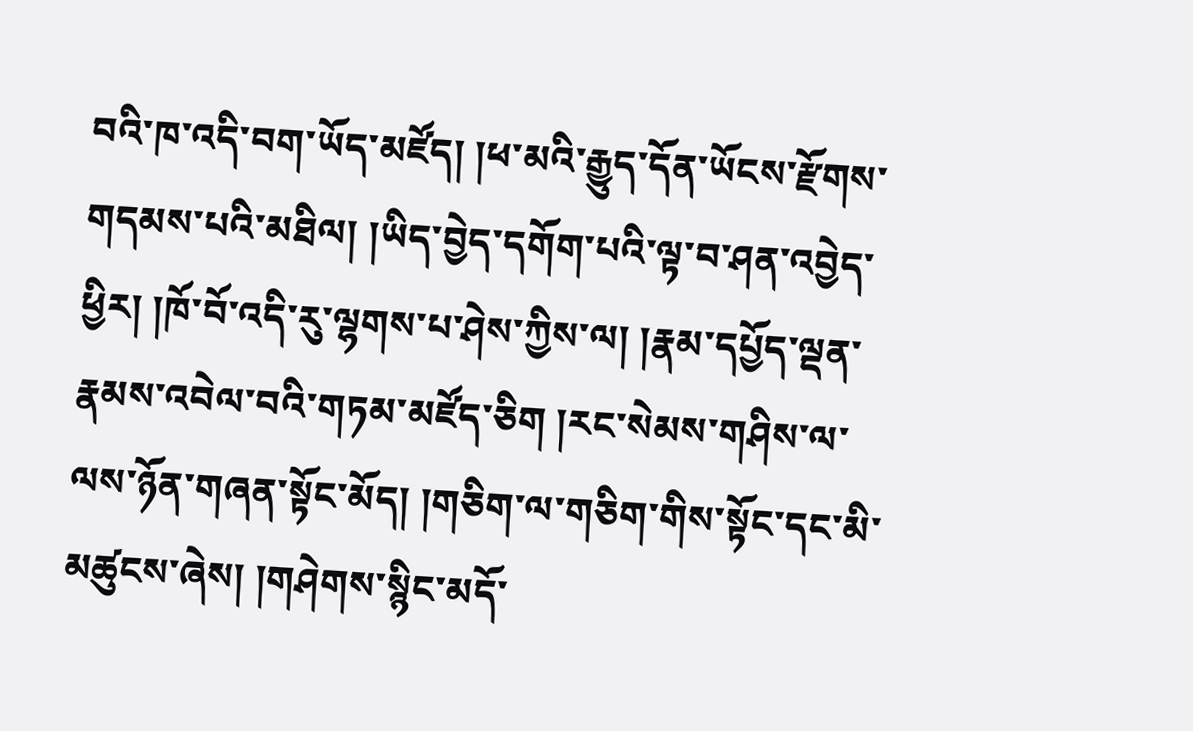བའི་ཁ་འདི་བག་ཡོད་མཛོད། །ཕ་མའི་རྒྱུད་དོན་ཡོངས་རྫོགས་གདམས་པའི་མཐིལ། །ཡིད་བྱེད་དགོག་པའི་ལྟ་བ་ཤན་འབྱེད་ཕྱིར། །ཁོ་བོ་འདི་རུ་ལྷགས་པ་ཤེས་ཀྱིས་ལ། །རྣམ་དཔྱོད་ལྡན་རྣམས་འབེལ་བའི་གཏམ་མཛོད་ཅིག །རང་སེམས་གཤིས་ལ་ལས་ཉོན་གཞན་སྟོང་མོད། །གཅིག་ལ་གཅིག་གིས་སྟོང་དང་མི་མཚུངས་ཞེས། །གཤེགས་སྙིང་མདོ་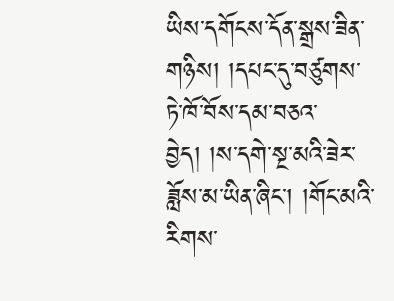ཡིས་དགོངས་དོན་སྒྲས་ཟིན་གཉིས། །དཔང་དུ་བཙུགས་ཏེ་ཁོ་བོས་དམ་བཅའ་བྱེད། །ས་དགེ་སྔ་མའི་ཟེར་ཟློས་མ་ཡིན་ཞིང་། །གོང་མའི་རིགས་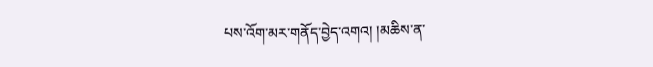པས་འོག་མར་གནོད་བྱེད་འགའ། །མཆིས་ན་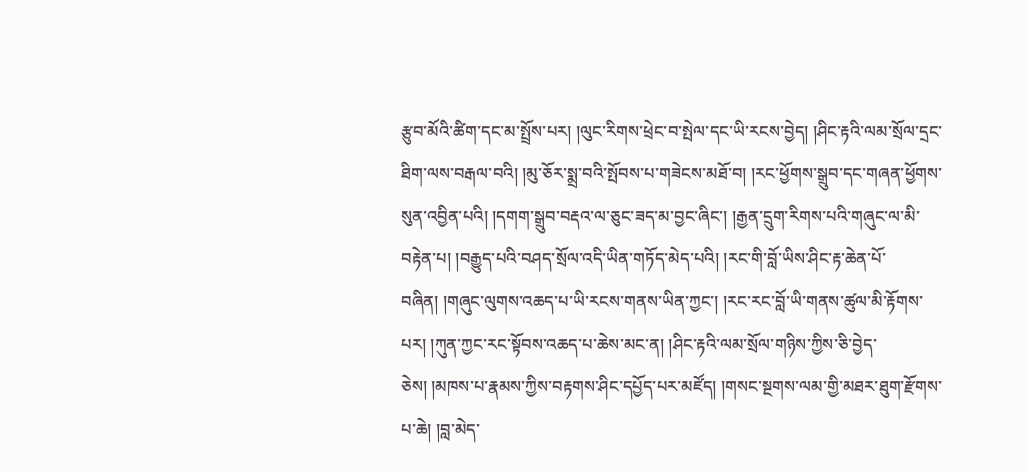རྩུབ་མོའི་ཚིག་དང་མ་སྤྲོས་པར། །ལུང་རིགས་ཕྲེང་བ་སྤེལ་དང་ཡི་རངས་བྱེད། །ཤིང་རྟའི་ལམ་སྲོལ་དྲང་ཐིག་ལས་བརྒལ་བའི། །མུ་ཅོར་སྨྲ་བའི་སྤོབས་པ་གཟེངས་མཐོ་བ། །རང་ཕྱོགས་སྒྲུབ་དང་གཞན་ཕྱོགས་སུན་འབྱིན་པའི། །དགག་སྒྲུབ་བརྡའ་ལ་ཅུང་ཟད་མ་བྱང་ཞིང་། །རྒྱན་དྲུག་རིགས་པའི་གཞུང་ལ་མི་བརྟེན་པ། །བརྒྱུད་པའི་བཤད་སྲོལ་འདི་ཡིན་གཏོད་མེད་པའི། །རང་གི་བློ་ཡིས་ཤིང་རྟ་ཆེན་པོ་བཞིན། །གཞུང་ལུགས་འཆད་པ་ཡི་རངས་གནས་ཡིན་ཀྱང་། །རང་རང་བློ་ཡི་གནས་ཚུལ་མི་རྟོགས་པར། །ཀུན་ཀྱང་རང་སྟོབས་འཆད་པ་ཆེས་མང་ན། །ཤིང་རྟའི་ལམ་སྲོལ་གཉིས་ཀྱིས་ཅི་བྱེད་ཅེས། །མཁས་པ་རྣམས་ཀྱིས་བརྟགས་ཤིང་དཔྱོད་པར་མཛོད། །གསང་སྔགས་ལམ་གྱི་མཐར་ཐུག་རྫོགས་པ་ཆེ། །བླ་མེད་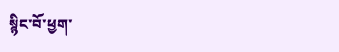སྙིང་བོ་ཕྱག་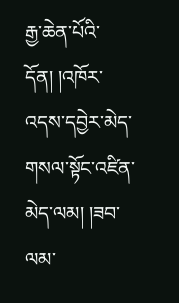རྒྱ་ཆེན་པོའི་དོན། །འཁོར་འདས་དབྱེར་མེད་གསལ་སྟོང་འཛིན་མེད་ལམ། །ཟབ་ལམ་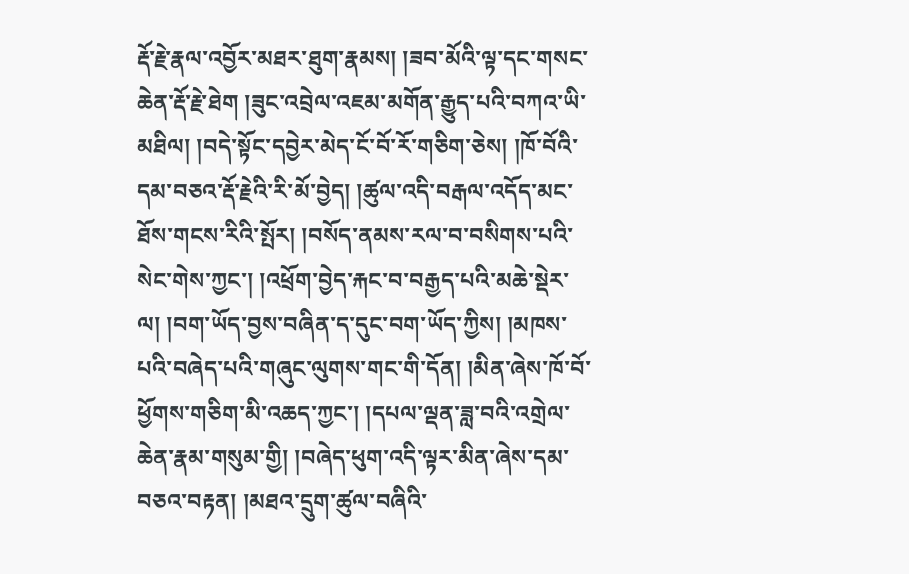རྡོ་རྗེ་རྣལ་འབྱོར་མཐར་ཐུག་རྣམས། །ཟབ་མོའི་ལྟ་དང་གསང་ཆེན་རྡོ་རྗེ་ཐེག །ཟུང་འབྲེལ་འཇམ་མགོན་རྒྱུད་པའི་བཀའ་ཡི་མཐིལ། །བདེ་སྟོང་དབྱེར་མེད་ངོ་བོ་རོ་གཅིག་ཅེས། །ཁོ་བོའི་དམ་བཅའ་རྡོ་རྗེའི་རི་མོ་བྱེད། །ཚུལ་འདི་བརྒལ་འདོད་མང་ཐོས་གངས་རིའི་སྤོར། །བསོད་ནམས་རལ་བ་བསིགས་པའི་སེང་གེས་ཀྱང་། །འཕྲོག་བྱེད་རྐང་བ་བརྒྱད་པའི་མཆེ་སྡེར་ལ། །བག་ཡོད་བྱས་བཞིན་ད་དུང་བག་ཡོད་ཀྱིས། །མཁས་པའི་བཞེད་པའི་གཞུང་ལུགས་གང་གི་དོན། །མིན་ཞེས་ཁོ་བོ་ཕྱོགས་གཅིག་མི་འཆད་ཀྱང་། །དཔལ་ལྡན་ཟླ་བའི་འགྲེལ་ཆེན་རྣམ་གསུམ་གྱི། །བཞེད་ཕུག་འདི་ལྟར་མིན་ཞེས་དམ་བཅའ་བརྟན། །མཐའ་དྲུག་ཚུལ་བཞིའི་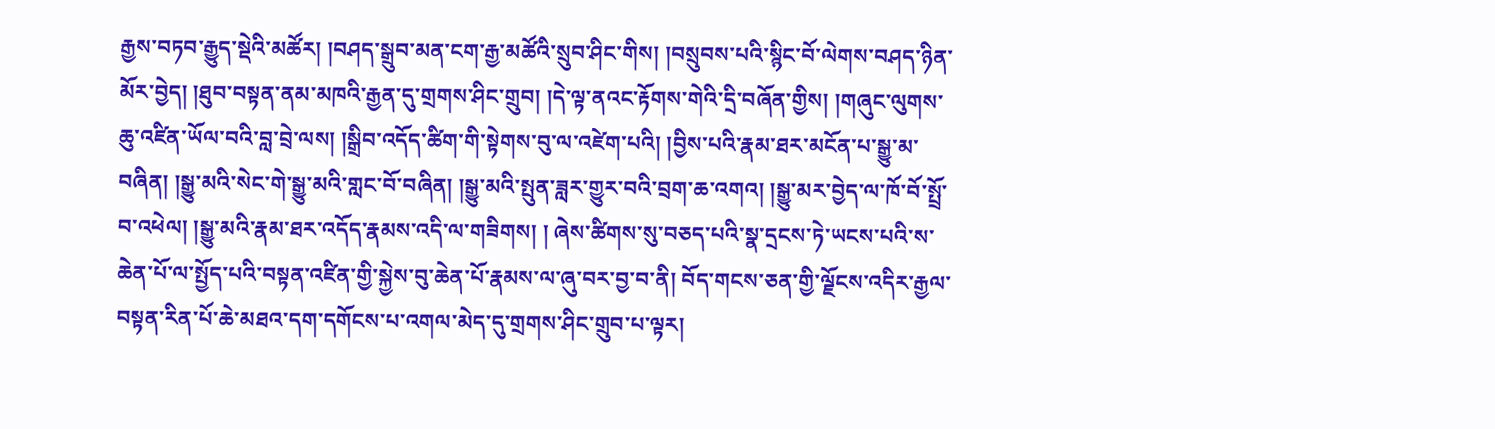རྒྱས་བཏབ་རྒྱུད་སྡེའི་མཚོར། །བཤད་སྒྲུབ་མན་ངག་རྒྱ་མཚོའི་སྲུབ་ཤིང་གིས། །བསྲུབས་པའི་སྙིང་བོ་ལེགས་བཤད་ཉིན་མོར་བྱེད། །ཐུབ་བསྟན་ནམ་མཁའི་རྒྱན་དུ་གྲགས་ཤིང་གྲུབ། །དེ་ལྟ་ནའང་རྟོགས་གེའི་དྲི་བཞོན་གྱིས། །གཞུང་ལུགས་ཆུ་འཛིན་ཡོལ་བའི་བླ་བྲེ་ལས། །སྒྲིབ་འདོད་ཚིག་གི་སྟེགས་བུ་ལ་འཛེག་པའི། །བྱིས་པའི་རྣམ་ཐར་མངོན་པ་སྒྱུ་མ་བཞིན། །སྒྱུ་མའི་སེང་གེ་སྒྱུ་མའི་གླང་བོ་བཞིན། །སྒྱུ་མའི་སྤུན་ཟླར་གྱུར་བའི་བྲག་ཆ་འགའ། །སྒྱུ་མར་བྱེད་ལ་ཁོ་བོ་སྤྲོ་བ་འཕེལ། །སྒྱུ་མའི་རྣམ་ཐར་འདོད་རྣམས་འདི་ལ་གཟིགས། ། ཞེས་ཚིགས་སུ་བཅད་པའི་སྣ་དྲངས་ཏེ་ཡངས་པའི་ས་ཆེན་པོ་ལ་སྤྱོད་པའི་བསྟན་འཛིན་གྱི་སྐྱེས་བུ་ཆེན་པོ་རྣམས་ལ་ཞུ་བར་བྱ་བ་ནི། བོད་གངས་ཅན་གྱི་ལྗོངས་འདིར་རྒྱལ་བསྟན་རིན་པོ་ཆེ་མཐའ་དག་དགོངས་པ་འགལ་མེད་དུ་གྲགས་ཤིང་གྲུབ་པ་ལྟར།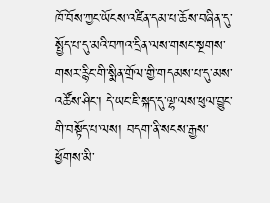ཁོ་བོས་ཀྱང་ཡོངས་འཛིན་དམ་པ་ཆོས་བཞིན་དུ་སྤྱོད་པ་དུ་མའི་བཀའ་དྲིན་ལས་གསང་སྔགས་གསར་རྙིང་གི་སྨིན་གྲོལ་གྱི་གདམས་པ་དུ་མས་འཚོས་ཤིང་། དེ་ཡང་ཇི་སྐད་དུ་ལྷ་ལས་ཕུལ་བྱུང་གི་བསྟོད་པ་ལས། བདག་ནི་སངས་རྒྱས་ཕྱོགས་མི་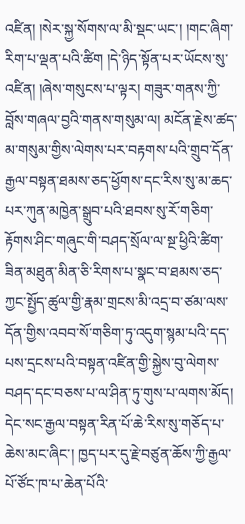འཛིན། །སེར་སྐྱ་སོགས་ལ་མི་སྡང་ཡང་། །གང་ཞིག་རིག་པ་ལྡན་པའི་ཚིག །དེ་ཉིད་སྟོན་པར་ཡོངས་སུ་འཛིན། །ཞེས་གསུངས་པ་ལྟར། གཟུར་གནས་ཀྱི་བློས་གཞལ་བྱའི་གནས་གསུམ་ལ། མངོན་རྗེས་ཚད་མ་གསུམ་གྱིས་ལེགས་པར་བརྟགས་པའི་གྲུབ་དོན་རྒྱལ་བསྟན་ཐམས་ཅད་ཕྱོགས་དང་རིས་སུ་མ་ཆད་པར་ཀུན་མཁྱེན་སྒྲུབ་པའི་ཐབས་སུ་རོ་གཅིག་རྟོགས་ཤིང་གཞུང་གི་བཤད་སྲོལ་ལ་སྔ་ཕྱིའི་ཚིག་ཟིན་མཐུན་མིན་ཅི་རིགས་པ་སྣང་བ་ཐམས་ཅད་ཀྱང་སྤྱོད་ཚུལ་གྱི་རྣམ་གྲངས་མི་འདྲ་བ་ཙམ་ལས་དོན་གྱིས་འབབ་སོ་གཅིག་ཏུ་འདུག་སྙམ་པའི་དད་པས་དྲངས་པའི་བསྟན་འཛིན་གྱི་སྐྱེས་བུ་ལེགས་བཤད་དང་བཅས་པ་ལ་ཤིན་ཏུ་གུས་པ་ལགས་མོད། དེང་སང་རྒྱལ་བསྟན་རིན་པོ་ཆེ་རིས་སུ་གཅོད་པ་ཆེས་མང་ཞིང་། ཁྱད་པར་དུ་རྗེ་བཙུན་ཆོས་ཀྱི་རྒྱལ་པོ་ཙོང་ཁ་པ་ཆེན་པོའི་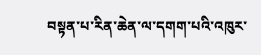བསྟན་པ་རིན་ཆེན་ལ་དགག་པའི་འཁུར་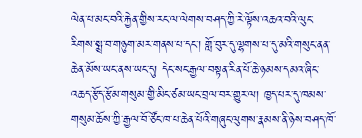ལེན་པ་མང་བའི་རྐྱེན་གྱིས་རང་ལ་ལེགས་བཤད་ཀྱི་རེ་ལྟོས་འཆའ་བའི་ལུང་རིགས་སྨྲ་བ་གཉུག་མར་གནས་པ་དང་། གློ་བུར་དུ་ལྷགས་པ་དུ་མའི་གསུང་ནན་ཆེན་མོས་ཡང་ནས་ཡང་དུ། དེང་སང་རྒྱལ་བསྟན་རིན་པོ་ཆེ་ཉམས་དམའ་ཞིང་འཆད་རྩོད་རྩོམ་གསུམ་གྱི་མིང་ཙམ་ཡང་བྲལ་བར་གྱུར་ལ། ཁྱད་པར་དུ་ཁམས་གསུམ་ཆོས་ཀྱི་རྒྱལ་བོ་ཙོང་ཁ་པ་ཆེན་པོའི་གཞུང་ལུགས་རྣམས་ནི་ཉེས་བཤད་ཁོ་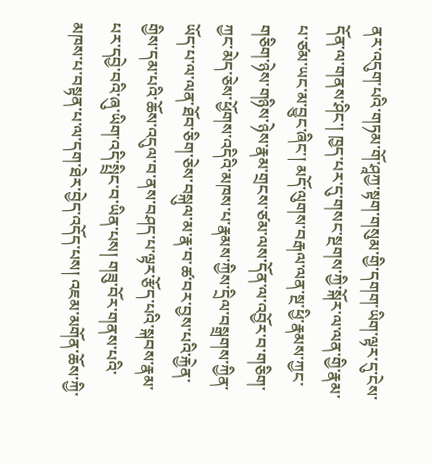ནར་འདུག་པའི་གཏམ་གོ་ཤཱཀྱ་སྟག་གསུམ་གྱི་དགག་ཡིག་ལྟར་དུ་ངེས་དོན་ལ་གནས་ཤིང་། ཁྱད་པར་དུ་གསང་སྔགས་ཀྱི་སྐོར་ལ་ལན་གྱི་རྣམ་པ་ཙམ་ཡང་མ་བྱུང་ཞིང་། མདོ་ལུགས་བརྒལ་ལན་སྔ་ཕྱི་རྣམས་ཀྱང་གཅིག་ཉེས་གཉིས་ཉེས་རྣམ་གྲངས་ཙམ་ལས་དོན་ལ་འབྱོར་བ་གཅིག་ཀྱང་མེད་ཅེས་ཕྱོགས་འདིའི་མཁས་པ་རྣམས་ཀྱིས་དྲིལ་བསྒྲགས་ཀྱིན་ཡོད་པ་ལ་ལན་ཐོབ་ཅིག་ཅེས་བསྐུལ་མ་རྣ་བ་ཚ་བར་བྱས་པའི་རྐྱེན་གྱིས་དམ་པའི་ཆོས་འདུལ་བ་ནས་བཤད་པ་ལྟར་རྩོད་པའི་སྐབས་རྣམ་པར་དབྱེ་བའི་ཞུ་ཡིག་འདི་སྤྲིང་བ་ཡིན་པས། གཟུ་བོར་གནས་པའི་མཁས་པ་བསྟན་པ་ལ་དག་ཐེར་བྱེད་འདོད་པས། འཇམ་མགོན་ཆོས་ཀྱི་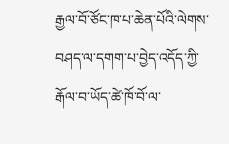རྒྱལ་བོ་ཙོང་ཁ་པ་ཆེན་པོའི་ལེགས་བཤད་ལ་དགག་པ་བྱེད་འདོད་ཀྱི་རྒོལ་བ་ཡོད་ཚེ་ཁོ་བོ་ལ་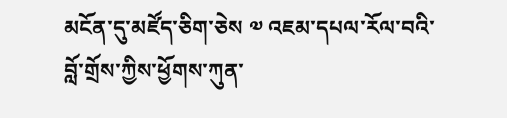མངོན་དུ་མཛོད་ཅིག་ཅེས ༧ འཇམ་དཔལ་རོལ་བའི་བློ་གྲོས་ཀྱིས་ཕྱོགས་ཀུན་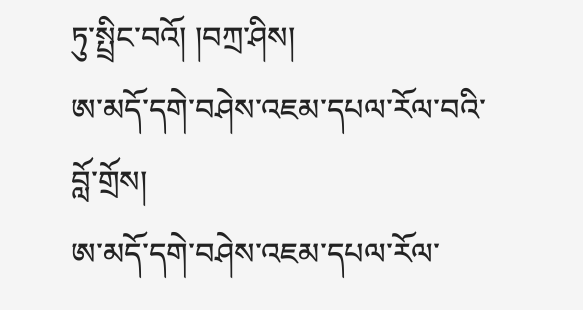ཏུ་སྤྲིང་བའོ། །བཀྲ་ཤིས།
ཨ་མདོ་དགེ་བཤེས་འཇམ་དཔལ་རོལ་བའི་བློ་གྲོས།
ཨ་མདོ་དགེ་བཤེས་འཇམ་དཔལ་རོལ་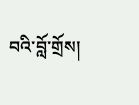བའི་བློ་གྲོས།